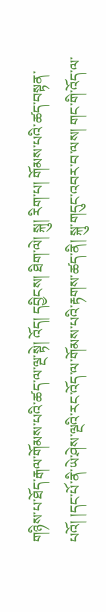གཉིས་པ་ཐོད་རྒལ་གོམས་པའི་ཚད་ལ་ལྔ་སྟེ། འོད། དབྱིངས། ཐིག་ལེ། སྐུ། རིག་པ། གོམས་པའི་ཚད་བསྟན་པའོ། །དང་པོ་ནི་ཡེ་ཤེས་ལྔའི་རང་འོད་ལ་གོམས་པའི་རྟགས་ཚད་ནི། སྐུ་གདུང་འབར་བ་ལས། གང་གི་འོད་ལ་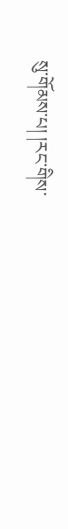སུ་གོམས་པ། །རང་གིས་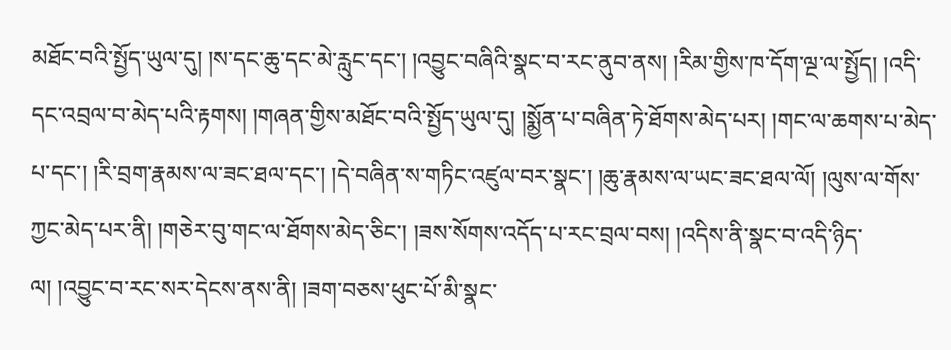མཐོང་བའི་སྤྱོད་ཡུལ་དུ། །ས་དང་ཆུ་དང་མེ་རླུང་དང་། །འབྱུང་བཞིའི་སྣང་བ་རང་ནུབ་ནས། །རིམ་གྱིས་ཁ་དོག་ལྔ་ལ་སྤྱོད། །འདི་དང་འབྲལ་བ་མེད་པའི་རྟགས། །གཞན་གྱིས་མཐོང་བའི་སྤྱོད་ཡུལ་དུ། །སྨྱོན་པ་བཞིན་ཏེ་ཐོགས་མེད་པར། །གང་ལ་ཆགས་པ་མེད་པ་དང་། །རི་བྲག་རྣམས་ལ་ཟང་ཐལ་དང་། །དེ་བཞིན་ས་གཏིང་འཛུལ་བར་སྣང་། །ཆུ་རྣམས་ལ་ཡང་ཟང་ཐལ་ལོ། །ལུས་ལ་གོས་ཀྱང་མེད་པར་ནི། །གཅེར་བུ་གང་ལ་ཐོགས་མེད་ཅིང་། །ཟས་སོགས་འདོད་པ་རང་བྲལ་བས། །འདིས་ནི་སྣང་བ་འདི་ཉིད་ལ། །འབྱུང་བ་རང་སར་དེངས་ནས་ནི། །ཟག་བཅས་ཕུང་པོ་མི་སྣང་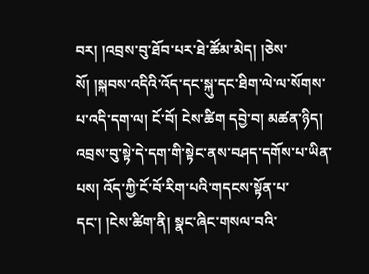བར། །འབྲས་བུ་ཐོབ་པར་ཐེ་ཚོམ་མེད། །ཅེས་སོ། །སྐབས་འདིའི་འོད་དང་སྐུ་དང་ཐིག་ལེ་ལ་སོགས་པ་འདི་དག་ལ། ངོ་བོ། ངེས་ཚིག དབྱེ་བ། མཚན་ཉིད། འབྲས་བུ་སྟེ་དེ་དག་གི་སྟེང་ནས་བཤད་དགོས་པ་ཡིན་པས། འོད་ཀྱི་ངོ་བོ་རིག་པའི་གདངས་སྟོན་པ་དང་། །ངེས་ཚིག་ནི། སྣང་ཞིང་གསལ་བའི་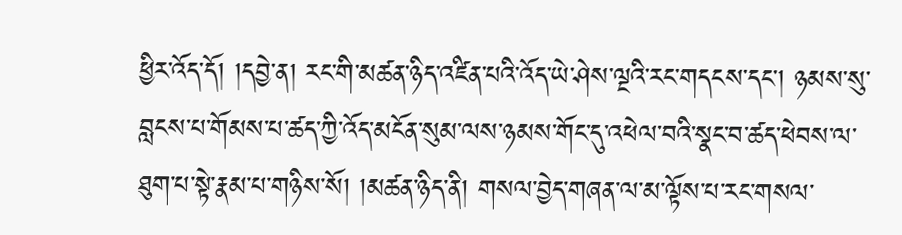ཕྱིར་འོད་དོ། །དབྱེ་ན། རང་གི་མཚན་ཉིད་འཛིན་པའི་འོད་ཡེ་ཤེས་ལྔའི་རང་གདངས་དང་། ཉམས་སུ་བླངས་པ་གོམས་པ་ཚད་ཀྱི་འོད་མངོན་སུམ་ལས་ཉམས་གོང་དུ་འཕེལ་བའི་སྣང་བ་ཚད་ཕེབས་ལ་ཐུག་པ་སྟེ་རྣམ་པ་གཉིས་སོ། །མཚན་ཉིད་ནི། གསལ་བྱེད་གཞན་ལ་མ་ལྟོས་པ་རང་གསལ་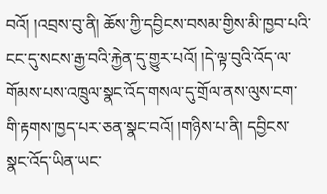བའོ། །འབྲས་བུ་ནི། ཆོས་ཀྱི་དབྱིངས་བསམ་གྱིས་མི་ཁྱབ་པའི་ངང་དུ་སངས་རྒྱ་བའི་རྐྱེན་དུ་གྱུར་པའོ། །དེ་ལྟ་བུའི་འོད་ལ་གོམས་པས་འཁྲུལ་སྣང་འོད་གསལ་དུ་གྲོལ་ནས་ལུས་ངག་གི་རྟགས་ཁྱད་པར་ཅན་སྣང་བའོ། །གཉིས་པ་ནི། དབྱིངས་སྣང་འོད་ཡིན་ཡང་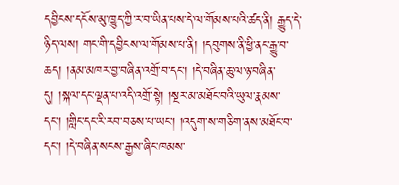དབྱིངས་དངོས་མུ་ཁྱུད་ཀྱི་ར་བ་ཡིན་པས་དེ་ལ་གོམས་པའི་ཚད་ནི། རྒྱུད་དེ་ཉིད་ལས། གང་གི་དབྱིངས་ལ་གོམས་པ་ནི། །དབུགས་ནི་ཕྱི་ནང་རྒྱུ་བ་ཆད། །ནམ་མཁར་བྱ་བཞིན་འགྲོ་བ་དང་། །དེ་བཞིན་ཆུ་ལ་ཉ་བཞིན་དུ། །སྐལ་དང་ལྡན་པ་འདི་འགྲོ་སྟེ། །སྔར་མ་མཐོང་བའི་ཡུལ་རྣམས་དང་། །གླིང་དང་རི་རབ་བཅས་པ་ཡང་། །འདུག་ས་གཅིག་ནས་མཐོང་བ་དང་། །དེ་བཞིན་སངས་རྒྱས་ཞིང་ཁམས་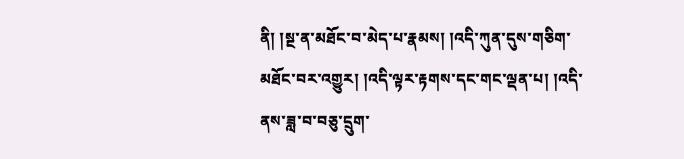ནི། །སྔ་ན་མཐོང་བ་མེད་པ་རྣམས། །འདི་ཀུན་དུས་གཅིག་མཐོང་བར་འགྱུར། །འདི་ལྟར་རྟགས་དང་གང་ལྡན་པ། །འདི་ནས་ཟླ་བ་བཅུ་དྲུག་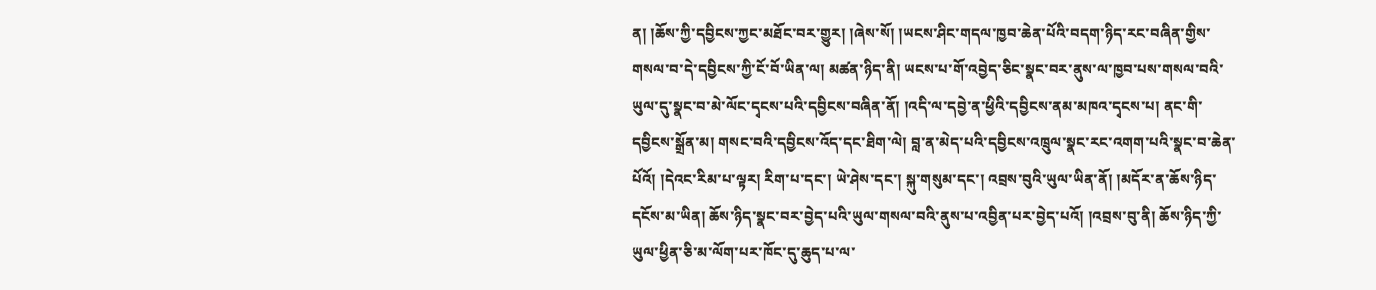ན། །ཆོས་ཀྱི་དབྱིངས་ཀྱང་མཐོང་བར་གྱུར། །ཞེས་སོ། །ཡངས་ཤིང་གདལ་ཁྱབ་ཆེན་པོའི་བདག་ཉིད་རང་བཞིན་གྱིས་གསལ་བ་དེ་དབྱིངས་ཀྱི་ངོ་བོ་ཡིན་ལ། མཚན་ཉིད་ནི། ཡངས་པ་གོ་འབྱེད་ཅིང་སྣང་བར་ནུས་ལ་ཁྱབ་པས་གསལ་བའི་ཡུལ་དུ་སྣང་བ་མེ་ལོང་དྭངས་པའི་དབྱིངས་བཞིན་ནོ། །འདི་ལ་དབྱེ་ན་ཕྱིའི་དབྱིངས་ནམ་མཁའ་དྭངས་པ། ནང་གི་དབྱིངས་སྒྲོན་མ། གསང་བའི་དབྱིངས་འོད་དང་ཐིག་ལེ། བླ་ན་མེད་པའི་དབྱིངས་འཁྲུལ་སྣང་རང་འགག་པའི་སྣང་བ་ཆེན་པོའོ། །དེའང་རིམ་པ་ལྟར། རིག་པ་དང་། ཡེ་ཤེས་དང་། སྐུ་གསུམ་དང་། འབྲས་བུའི་ཡུལ་ཡིན་ནོ། །མདོར་ན་ཆོས་ཉིད་དངོས་མ་ཡིན། ཆོས་ཉིད་སྣང་བར་བྱེད་པའི་ཡུལ་གསལ་བའི་ནུས་པ་འབྱིན་པར་བྱེད་པའོ། །འབྲས་བུ་ནི། ཆོས་ཉིད་ཀྱི་ཡུལ་ཕྱིན་ཅི་མ་ལོག་པར་ཁོང་དུ་ཆུད་པ་ལ་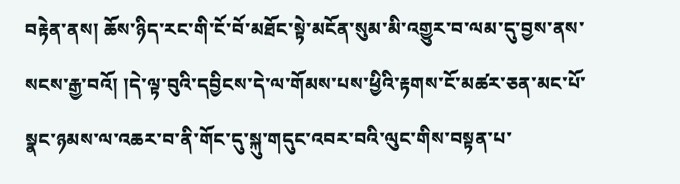བརྟེན་ནས། ཆོས་ཉིད་རང་གི་ངོ་བོ་མཐོང་སྟེ་མངོན་སུམ་མི་འགྱུར་བ་ལམ་དུ་བྱས་ནས་སངས་རྒྱ་བའོ། །དེ་ལྟ་བུའི་དབྱིངས་དེ་ལ་གོམས་པས་ཕྱིའི་རྟགས་ངོ་མཚར་ཅན་མང་པོ་སྣང་ཉམས་ལ་འཆར་བ་ནི་གོང་དུ་སྐུ་གདུང་འབར་བའི་ལུང་གིས་བསྟན་པ་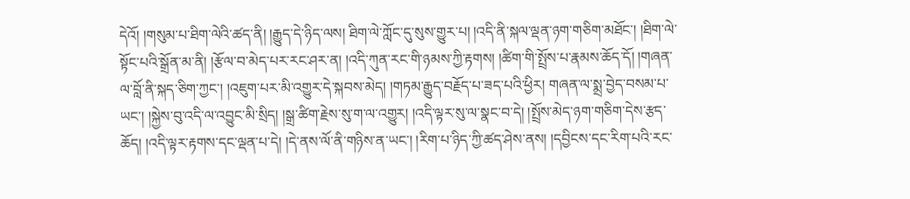དེའོ། །གསུམ་པ་ཐིག་ལེའི་ཚད་ནི། །རྒྱུད་དེ་ཉིད་ལས། ཐིག་ལེ་ཀློང་དུ་སུས་གྱུར་པ། །འདི་ནི་སྐལ་ལྡན་ཉག་གཅིག་མཐོང་། །ཐིག་ལེ་སྟོང་པའི་སྒྲོན་མ་ནི། །རྩོལ་བ་མེད་པར་རང་ཤར་ན། །འདི་ཀུན་རང་གི་ཉམས་ཀྱི་རྟགས། །ཚིག་གི་སྤྲོས་པ་རྣམས་ཆོད་དོ། །གཞན་ལ་བློ་ནི་སྐད་ཅིག་ཀྱང་། །འཇུག་པར་མི་འགྱུར་དེ་སྐབས་མེད། །གཏམ་རྒྱུད་བརྗོད་པ་ཟད་པའི་ཕྱིར། གཞན་ལ་སྨྲ་བྱེད་བསམ་པ་ཡང་། །སྐྱེས་བུ་འདི་ལ་འབྱུང་མི་སྲིད། །སྒྲ་ཚིག་རྗེས་སུ་ག་ལ་འགྱུར། །འདི་ལྟར་སུ་ལ་སྣང་བ་དེ། །སྤྲོས་མེད་ཉག་གཅིག་དེས་རྩད་ཆོད། །འདི་ལྟར་རྟགས་དང་ལྡན་པ་དེ། །དེ་ནས་ལོ་ནི་གཉིས་ན་ཡང་། །རིག་པ་ཉིད་ཀྱི་ཚད་ཤེས་ནས། །དབྱིངས་དང་རིག་པའི་རང་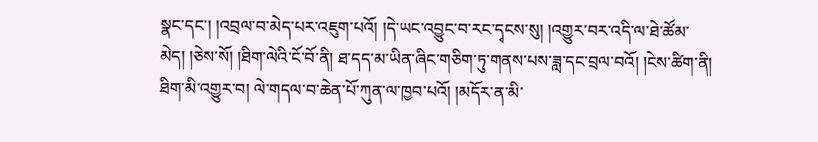སྣང་དང་། །འབྲལ་བ་མེད་པར་འཇུག་པའོ། །དེ་ཡང་འབྱུང་བ་རང་དྭངས་སུ། །འགྱུར་བར་འདི་ལ་ཐེ་ཚོམ་མེད། །ཅེས་སོ། །ཐིག་ལེའི་ངོ་བོ་ནི། ཐ་དད་མ་ཡིན་ཞིང་གཅིག་ཏུ་གནས་པས་ཟླ་དང་བྲལ་བའོ། །ངེས་ཚིག་ནི། ཐིག་མི་འགྱུར་བ། ལེ་གདལ་བ་ཆེན་པོ་ཀུན་ལ་ཁྱབ་པའོ། །མདོར་ན་མི་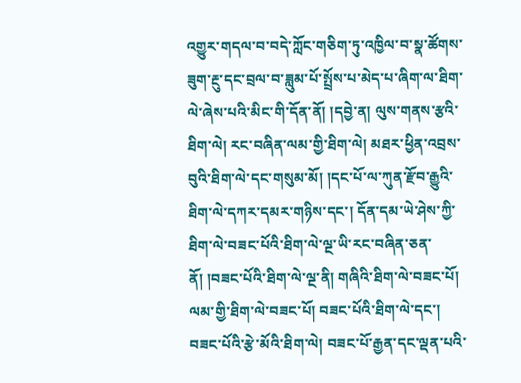འགྱུར་གདལ་བ་བདེ་ཀློང་གཅིག་ཏུ་འཁྱིལ་བ་སྣ་ཚོགས་ཟུག་རྔུ་དང་བྲལ་བ་ཟླུམ་པོ་སྤྲོས་པ་མེད་པ་ཞིག་ལ་ཐིག་ལེ་ཞེས་པའི་མིང་གི་དོན་ནོ། །དབྱེ་ན། ལུས་གནས་རྩའི་ཐིག་ལེ། རང་བཞིན་ལམ་གྱི་ཐིག་ལེ། མཐར་ཕྱིན་འབྲས་བུའི་ཐིག་ལེ་དང་གསུམ་མོ། །དང་པོ་ལ་ཀུན་རྫོབ་རྒྱུའི་ཐིག་ལེ་དཀར་དམར་གཉིས་དང་། དོན་དམ་ཡེ་ཤེས་ཀྱི་ཐིག་ལེ་བཟང་པོའི་ཐིག་ལེ་ལྔ་ཡི་རང་བཞིན་ཅན་ནོ། །བཟང་པོའི་ཐིག་ལེ་ལྔ་ནི། གཞིའི་ཐིག་ལེ་བཟང་པོ། ལམ་གྱི་ཐིག་ལེ་བཟང་པོ། བཟང་པོའི་ཐིག་ལེ་དང་། བཟང་པོའི་རྩེ་མོའི་ཐིག་ལེ། བཟང་པོ་རྒྱན་དང་ལྡན་པའི་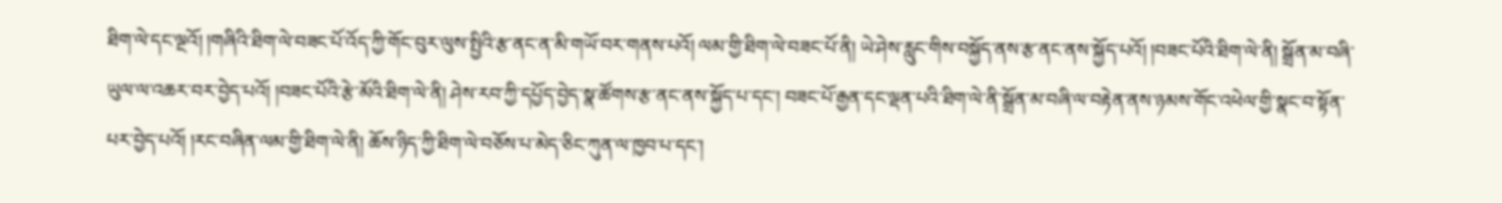ཐིག་ལེ་དང་ལྔའོ། །གཞིའི་ཐིག་ལེ་བཟང་པོ་འོད་ཀྱི་གོང་བུར་ལུས་སྤྱིའི་རྩ་ནང་ན་མི་གཡོ་བར་གནས་པའོ། ལམ་གྱི་ཐིག་ལེ་བཟང་པོ་ནི། ཡེ་ཤེས་རླུང་གིས་བསྐྱོད་ནས་རྩ་ནང་ནས་སྐྱོད་པའོ། །བཟང་པོའི་ཐིག་ལེ་ནི། སྒྲོན་མ་བཞི་ཡུལ་ལ་འཆར་བར་བྱེད་པའོ། །བཟང་པོའི་རྩེ་མོའི་ཐིག་ལེ་ནི། ཤེས་རབ་ཀྱི་དཔྱོད་བྱེད་སྣ་ཚོགས་རྩ་ནང་ནས་སྐྱོད་པ་དང་། བཟང་པོ་རྒྱན་དང་ལྡན་པའི་ཐིག་ལེ་ནི་སྒྲོན་མ་བཞི་ལ་བརྟེན་ནས་ཉམས་གོང་འཕེལ་གྱི་སྣང་བ་སྟོན་པར་བྱེད་པའོ། །རང་བཞིན་ལམ་གྱི་ཐིག་ལེ་ནི། ཆོས་ཉིད་ཀྱི་ཐིག་ལེ་བཅོས་པ་མེད་ཅིང་ཀུན་ལ་ཁྱབ་པ་དང་།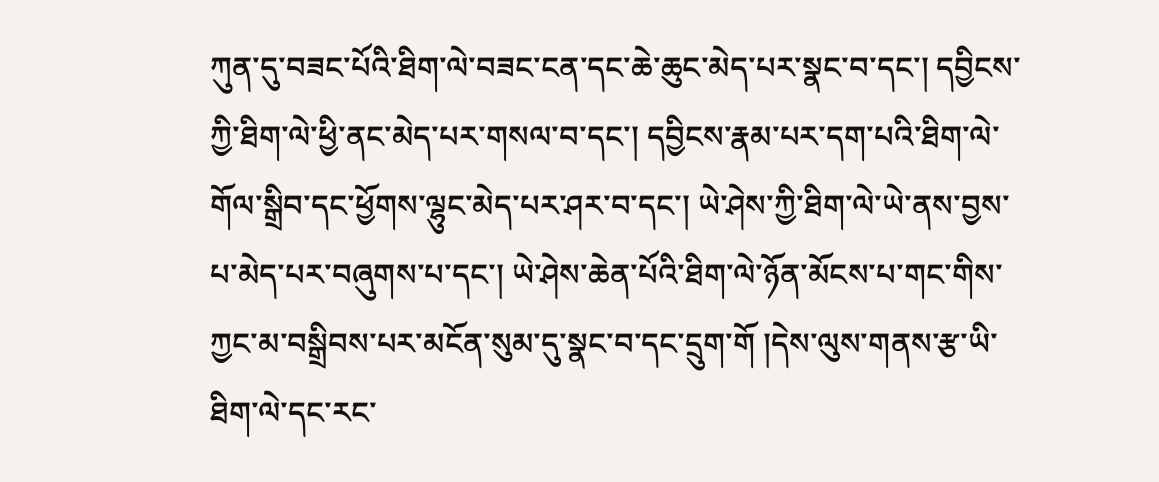ཀུན་དུ་བཟང་པོའི་ཐིག་ལེ་བཟང་ངན་དང་ཆེ་ཆུང་མེད་པར་སྣང་བ་དང་། དབྱིངས་ཀྱི་ཐིག་ལེ་ཕྱི་ནང་མེད་པར་གསལ་བ་དང་། དབྱིངས་རྣམ་པར་དག་པའི་ཐིག་ལེ་གོལ་སྒྲིབ་དང་ཕྱོགས་ལྷུང་མེད་པར་ཤར་བ་དང་། ཡེ་ཤེས་ཀྱི་ཐིག་ལེ་ཡེ་ནས་བྱས་པ་མེད་པར་བཞུགས་པ་དང་། ཡེ་ཤེས་ཆེན་པོའི་ཐིག་ལེ་ཉོན་མོངས་པ་གང་གིས་ཀྱང་མ་བསྒྲིབས་པར་མངོན་སུམ་དུ་སྣང་བ་དང་དྲུག་གོ །དེས་ལུས་གནས་རྩ་ཡི་ཐིག་ལེ་དང་རང་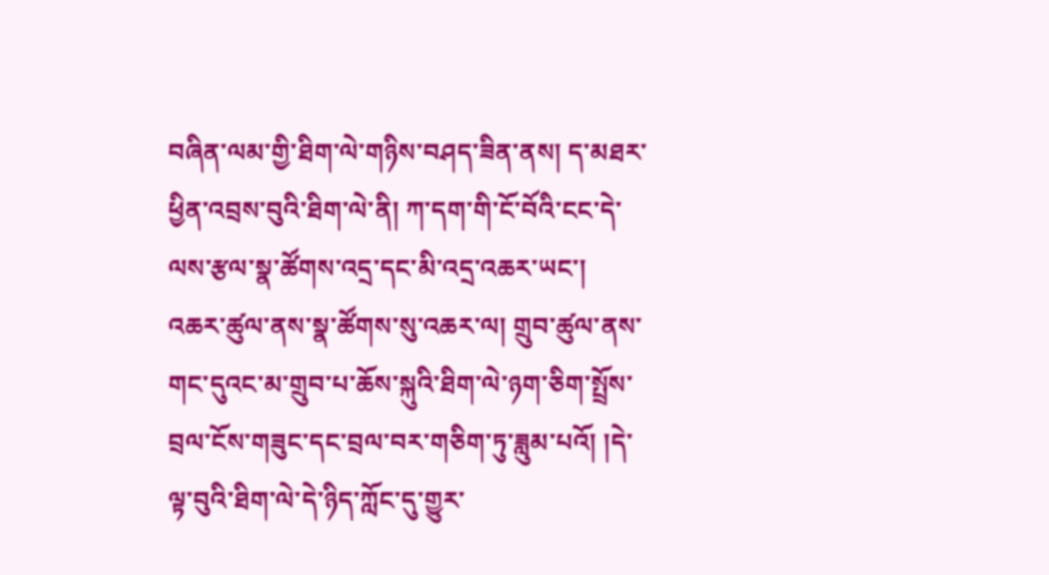བཞིན་ལམ་གྱི་ཐིག་ལེ་གཉིས་བཤད་ཟིན་ནས། ད་མཐར་ཕྱིན་འབྲས་བུའི་ཐིག་ལེ་ནི། ཀ་དག་གི་ངོ་བོའི་ངང་དེ་ལས་རྩལ་སྣ་ཚོགས་འདྲ་དང་མི་འདྲ་འཆར་ཡང་། འཆར་ཚུལ་ནས་སྣ་ཚོགས་སུ་འཆར་ལ། གྲུབ་ཚུལ་ནས་གང་དུའང་མ་གྲུབ་པ་ཆོས་སྐུའི་ཐིག་ལེ་ཉག་ཅིག་སྤྲོས་བྲལ་ངོས་གཟུང་དང་བྲལ་བར་གཅིག་ཏུ་ཟླུམ་པའོ། །དེ་ལྟ་བུའི་ཐིག་ལེ་དེ་ཉིད་ཀློང་དུ་གྱུར་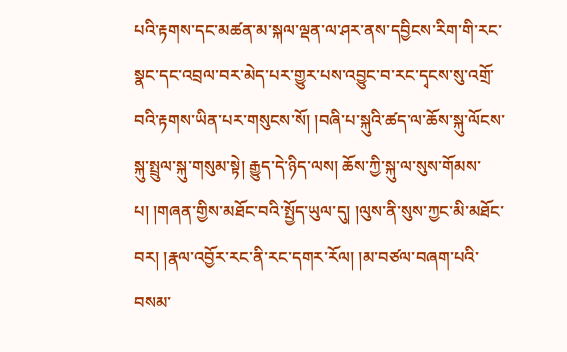པའི་རྟགས་དང་མཚན་མ་སྐལ་ལྡན་ལ་ཤར་ནས་དབྱིངས་རིག་གི་རང་སྣང་དང་འབྲལ་བར་མེད་པར་གྱུར་པས་འབྱུང་བ་རང་དྭངས་སུ་འགྲོ་བའི་རྟགས་ཡིན་པར་གསུངས་སོ། །བཞི་པ་སྐུའི་ཚད་ལ་ཆོས་སྐུ་ལོངས་སྐུ་སྤྲུལ་སྐུ་གསུམ་སྟེ། རྒྱུད་དེ་ཉིད་ལས། ཆོས་ཀྱི་སྐུ་ལ་སུས་གོམས་པ། །གཞན་གྱིས་མཐོང་བའི་སྤྱོད་ཡུལ་དུ། །ལུས་ནི་སུས་ཀྱང་མི་མཐོང་བར། །རྣལ་འབྱོར་རང་ནི་རང་དགར་རོལ། །མ་བཙལ་བཞག་པའི་བསམ་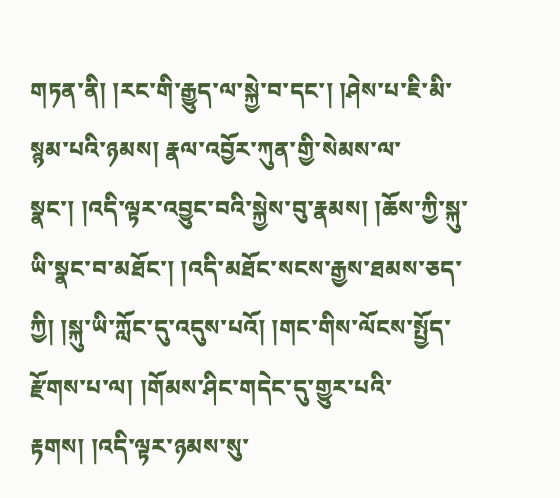གཏན་ནི། །རང་གི་རྒྱུད་ལ་སྐྱེ་བ་དང་། །ཤེས་པ་ཇི་མི་སྙམ་པའི་ཉམས། རྣལ་འབྱོར་ཀུན་གྱི་སེམས་ལ་སྣང་། །འདི་ལྟར་འབྱུང་བའི་སྐྱེས་བུ་རྣམས། །ཆོས་ཀྱི་སྐུ་ཡི་སྣང་བ་མཐོང་། །འདི་མཐོང་སངས་རྒྱས་ཐམས་ཅད་ཀྱི། །སྐུ་ཡི་ཀློང་དུ་འདུས་པའོ། །གང་གིས་ལོངས་སྤྱོད་རྫོགས་པ་ལ། །གོམས་ཤིང་གདེང་དུ་གྱུར་པའི་རྟགས། །འདི་ལྟར་ཉམས་སུ་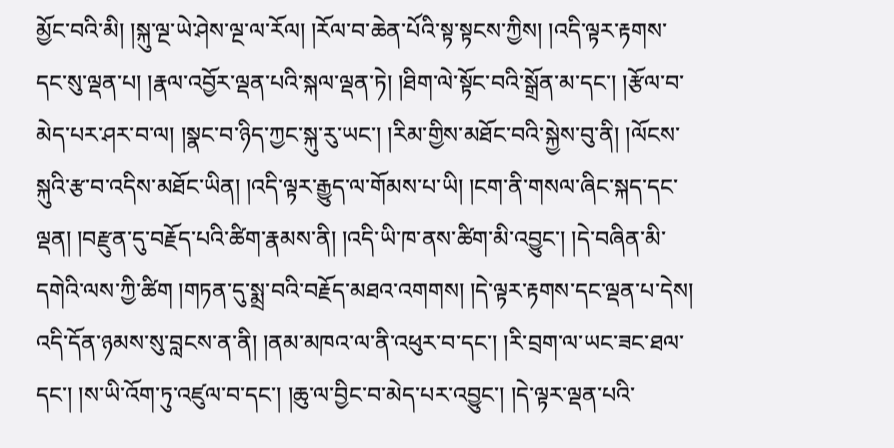མྱོང་བའི་མི། །སྐུ་ལྔ་ཡེ་ཤེས་ལྔ་ལ་རོལ། །རོལ་བ་ཆེན་པོའི་སྟ་སྟངས་ཀྱིས། །འདི་ལྟར་རྟགས་དང་སུ་ལྡན་པ། །རྣལ་འབྱོར་ལྡན་པའི་སྐལ་ལྡན་ཏེ། །ཐིག་ལེ་སྟོང་བའི་སྒྲོན་མ་དང་། །རྩོལ་བ་མེད་པར་ཤར་བ་ལ། །སྣང་བ་ཉིད་ཀྱང་སྐུ་རུ་ཡང་། །རིམ་གྱིས་མཐོང་བའི་སྐྱེས་བུ་ནི། །ལོངས་སྐུའི་རྩ་བ་འདིས་མཐོང་ཡིན། །འདི་ལྟར་རྒྱུད་ལ་གོམས་པ་ཡི། །ངག་ནི་གསལ་ཞིང་སྐད་དང་ལྡན། །བརྫུན་དུ་བརྗོད་པའི་ཚིག་རྣམས་ནི། །འདི་ཡི་ཁ་ནས་ཚིག་མི་འབྱུང་། །དེ་བཞིན་མི་དགེའི་ལས་ཀྱི་ཚིག །གཏན་དུ་སྨྲ་བའི་བརྗོད་མཐའ་འགགས། །དེ་ལྟར་རྟགས་དང་ལྡན་པ་དེས། འདི་དོན་ཉམས་སུ་བླངས་ན་ནི། །ནམ་མཁའ་ལ་ནི་འཕུར་བ་དང་། །རི་བྲག་ལ་ཡང་ཟང་ཐལ་དང་། །ས་ཡི་འོག་ཏུ་འཛུལ་བ་དང་། །ཆུ་ལ་བྱིང་བ་མེད་པར་འབྱུང་། །དེ་ལྟར་ལྡན་པའི་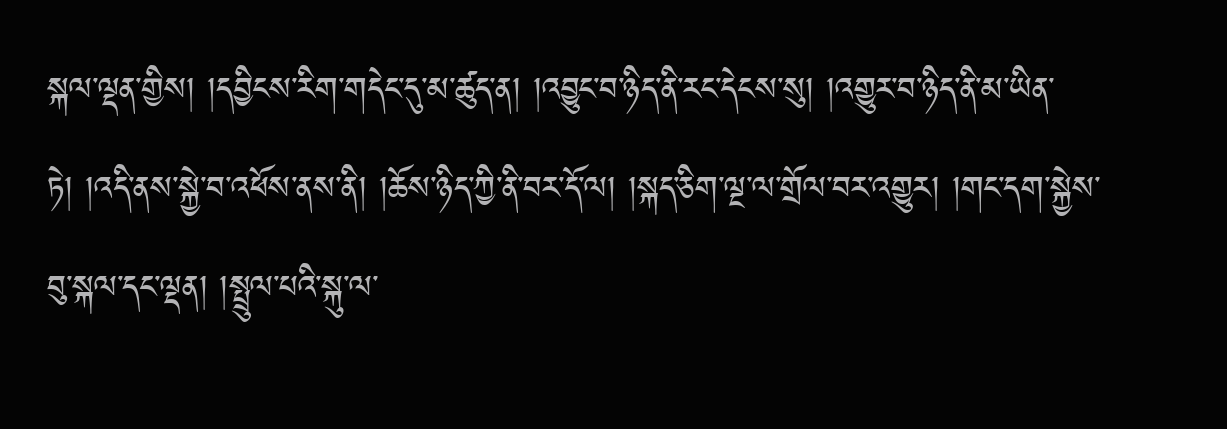སྐལ་ལྡན་གྱིས། །དབྱིངས་རིག་གདེང་དུ་མ་ཚུད་ན། །འབྱུང་བ་ཉིད་ནི་རང་དེངས་སུ། །འགྱུར་བ་ཉིད་ནི་མ་ཡིན་ཏེ། །འདི་ནས་སྐྱེ་བ་འཕོས་ནས་ནི། །ཆོས་ཉིད་ཀྱི་ནི་བར་དོ་ལ། །སྐད་ཅིག་ལྔ་ལ་གྲོལ་བར་འགྱུར། །གང་དག་སྐྱེས་བུ་སྐལ་དང་ལྡན། །སྤྲུལ་པའི་སྐུ་ལ་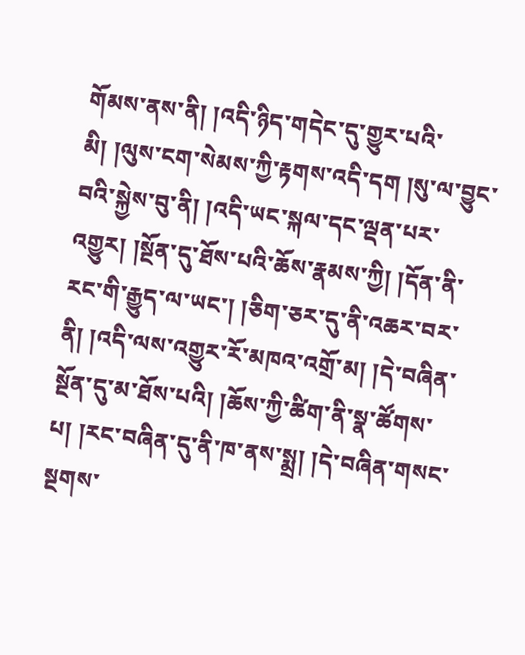གོམས་ནས་ནི། །འདི་ཉིད་གདེང་དུ་གྱུར་པའི་མི། །ལུས་ངག་སེམས་ཀྱི་རྟགས་འདི་དག །སུ་ལ་བྱུང་བའི་སྐྱེས་བུ་ནི། །འདི་ཡང་སྐལ་དང་ལྡན་པར་འགྱུར། །སྔོན་དུ་ཐོས་པའི་ཆོས་རྣམས་ཀྱི། །དོན་ནི་རང་གི་རྒྱུད་ལ་ཡང་། །ཅིག་ཅར་དུ་ནི་འཆར་བར་ནི། །འདི་ལས་འགྱུར་རོ་མཁའ་འགྲོ་མ། །དེ་བཞིན་སྔོན་དུ་མ་ཐོས་པའི། །ཆོས་ཀྱི་ཚིག་ནི་སྣ་ཚོགས་པ། །རང་བཞིན་དུ་ནི་ཁ་ནས་སྨྲ། །དེ་བཞིན་གསང་སྔགས་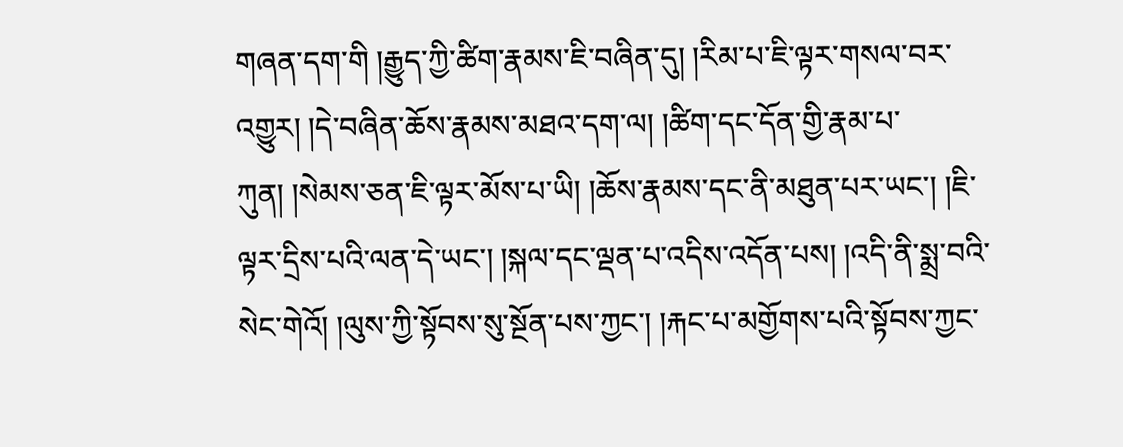གཞན་དག་གི །རྒྱུད་ཀྱི་ཚིག་རྣམས་ཇི་བཞིན་དུ། །རིམ་པ་ཇི་ལྟར་གསལ་བར་འགྱུར། །དེ་བཞིན་ཆོས་རྣམས་མཐའ་དག་ལ། །ཚིག་དང་དོན་གྱི་རྣམ་པ་ཀུན། །སེམས་ཅན་ཇི་ལྟར་མོས་པ་ཡི། །ཆོས་རྣམས་དང་ནི་མཐུན་པར་ཡང་། །ཇི་ལྟར་དྲིས་པའི་ལན་དེ་ཡང་། །སྐལ་དང་ལྡན་པ་འདིས་འདོན་པས། །འདི་ནི་སྨྲ་བའི་སེང་གེའོ། །ལུས་ཀྱི་སྟོབས་སུ་སྔོན་པས་ཀྱང་། །རྐང་པ་མགྱོགས་པའི་སྟོབས་ཀྱང་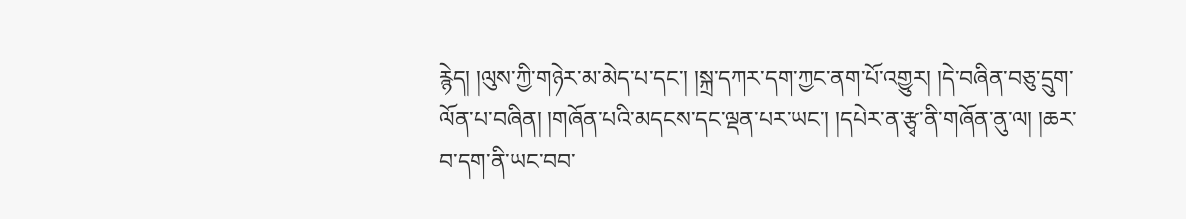རྙེད། །ལུས་ཀྱི་གཉེར་མ་མེད་པ་དང་། །སྐྲ་དཀར་དག་ཀྱང་ནག་པོ་འགྱུར། །དེ་བཞིན་བཅུ་དྲུག་ལོན་པ་བཞིན། །གཞོན་པའི་མདངས་དང་ལྡན་པར་ཡང་། །དཔེར་ན་རྩྭ་ནི་གཞོན་ནུ་ལ། །ཆར་བ་དག་ནི་ཡང་བབ་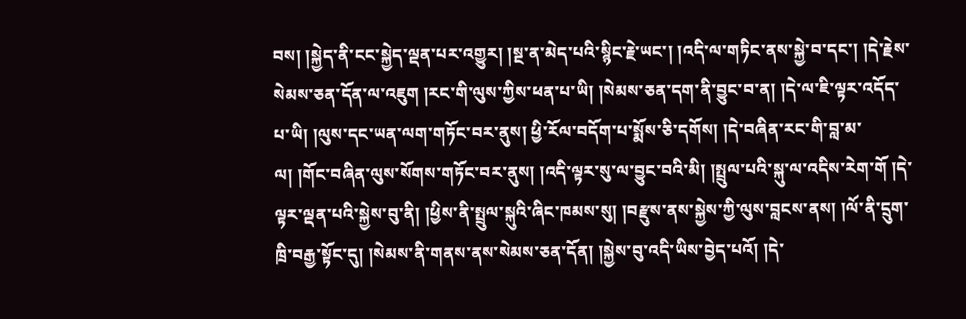བས། །སྐྱེད་ནི་ངང་སྐྱེད་ལྡན་པར་འགྱུར། །སྔ་ན་མེད་པའི་སྙིང་རྗེ་ཡང་། །འདི་ལ་གཏིང་ནས་སྐྱེ་བ་དང་། །དེ་རྗེས་སེམས་ཅན་དོན་ལ་འཇུག །རང་གི་ལུས་ཀྱིས་ཕན་པ་ཡི། །སེམས་ཅན་དག་ནི་བྱུང་བ་ན། །དེ་ལ་ཇི་ལྟར་འདོད་པ་ཡི། །ལུས་དང་ཡན་ལག་གཏོང་བར་ནུས། ཕྱི་རོལ་བདོག་པ་སྨོས་ཅི་དགོས། །དེ་བཞིན་རང་གི་བླ་མ་ལ། །གོང་བཞིན་ལུས་སོགས་གཏོང་བར་ནུས། །འདི་ལྟར་སུ་ལ་བྱུང་བའི་མི། །སྤྲུལ་པའི་སྐུ་ལ་འདིས་རེག་གོ །དེ་ལྟར་ལྡན་པའི་སྐྱེས་བུ་ནི། །ཕྱིས་ནི་སྤྲུལ་སྐུའི་ཞིང་ཁམས་སུ། །བརྫུས་ནས་སྐྱེས་ཀྱི་ལུས་བླངས་ནས། །ལོ་ནི་དྲུག་ཁྲི་བརྒྱ་སྟོང་དུ། །སེམས་ནི་གནས་ནས་སེམས་ཅན་དོན། །སྐྱེས་བུ་འདི་ཡིས་བྱེད་པའོ། །དེ་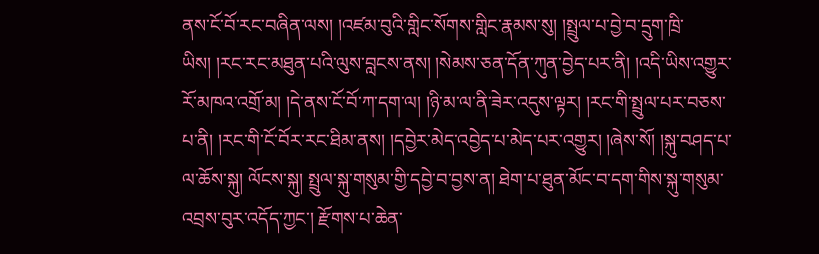ནས་ངོ་བོ་རང་བཞིན་ལས། །འཛམ་བུའི་གླིང་སོགས་གླིང་རྣམས་སུ། །སྤྲུལ་པ་བྱེ་བ་དྲུག་ཁྲི་ཡིས། །རང་རང་མཐུན་པའི་ལུས་བླངས་ནས། །སེམས་ཅན་དོན་ཀུན་བྱེད་པར་ནི། །འདི་ཡིས་འགྱུར་རོ་མཁའ་འགྲོ་མ། །དེ་ནས་ངོ་བོ་ཀ་དག་ལ། །ཉི་མ་ལ་ནི་ཟེར་འདུས་ལྟར། །རང་གི་སྤྲུལ་པར་བཅས་པ་ནི། །རང་གི་ངོ་བོར་རང་ཐིམ་ནས། །དབྱེར་མེད་འབྱེད་པ་མེད་པར་འགྱུར། །ཞེས་སོ། །སྐུ་བཤད་པ་ལ་ཆོས་སྐུ། ལོངས་སྐུ། སྤྲུལ་སྐུ་གསུམ་གྱི་དབྱེ་བ་བྱས་ན། ཐེག་པ་ཐུན་མོང་བ་དག་གིས་སྐུ་གསུམ་འབྲས་བུར་འདོད་ཀྱང་། རྫོགས་པ་ཆེན་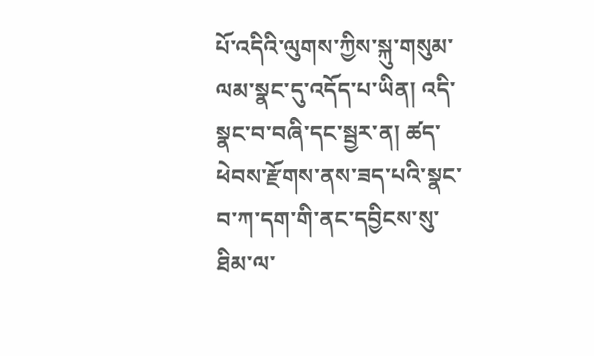པོ་འདིའི་ལུགས་ཀྱིས་སྐུ་གསུམ་ལམ་སྣང་དུ་འདོད་པ་ཡིན། འདི་སྣང་བ་བཞི་དང་སྦྱར་ན། ཚད་ཕེབས་རྫོགས་ནས་ཟད་པའི་སྣང་བ་ཀ་དག་གི་ནང་དབྱིངས་སུ་ཐིམ་ལ་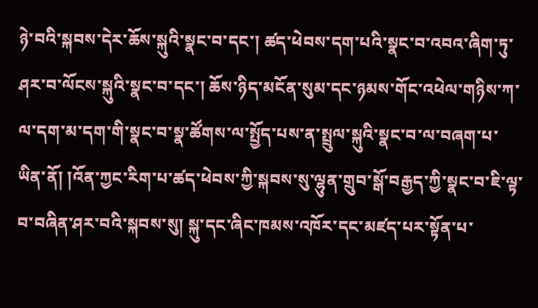ཉེ་བའི་སྐབས་དེར་ཆོས་སྐུའི་སྣང་བ་དང་། ཚད་ཕེབས་དག་པའི་སྣང་བ་འབའ་ཞིག་ཏུ་ཤར་བ་ལོངས་སྐུའི་སྣང་བ་དང་། ཆོས་ཉིད་མངོན་སུམ་དང་ཉམས་གོང་འཕེལ་གཉིས་ཀ་ལ་དག་མ་དག་གི་སྣང་བ་སྣ་ཚོགས་ལ་སྤྱོད་པས་ན་སྤྲུལ་སྐུའི་སྣང་བ་ལ་བཞག་པ་ཡིན་ནོ། །འོན་ཀྱང་རིག་པ་ཚད་ཕེབས་ཀྱི་སྐབས་སུ་ལྷུན་གྲུབ་སྒོ་བརྒྱད་ཀྱི་སྣང་བ་ཇི་ལྟ་བ་བཞིན་ཤར་བའི་སྐབས་སུ། སྐུ་དང་ཞིང་ཁམས་འཁོར་དང་མཛད་པར་སྟོན་པ་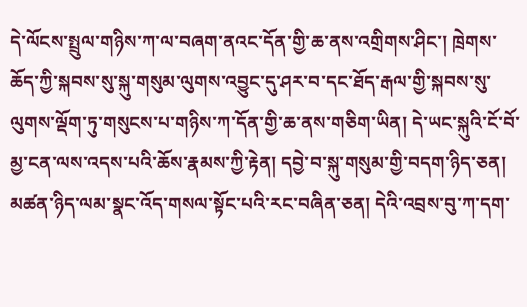དེ་ལོངས་སྤྲུལ་གཉིས་ཀ་ལ་བཞག་ནའང་དོན་གྱི་ཆ་ནས་འགྲིགས་ཤིང་། ཁྲེགས་ཆོད་ཀྱི་སྐབས་སུ་སྐུ་གསུམ་ལུགས་འབྱུང་དུ་ཤར་བ་དང་ཐོད་རྒལ་གྱི་སྐབས་སུ་ལུགས་ལྡོག་ཏུ་གསུངས་པ་གཉིས་ཀ་དོན་གྱི་ཆ་ནས་གཅིག་ཡིན། དེ་ཡང་སྐུའི་ངོ་བོ་མྱ་ངན་ལས་འདས་པའི་ཆོས་རྣམས་ཀྱི་རྟེན། དབྱེ་བ་སྐུ་གསུམ་གྱི་བདག་ཉིད་ཅན། མཚན་ཉིད་ལམ་སྣང་འོད་གསལ་སྟོང་པའི་རང་བཞིན་ཅན། དེའི་འབྲས་བུ་ཀ་དག་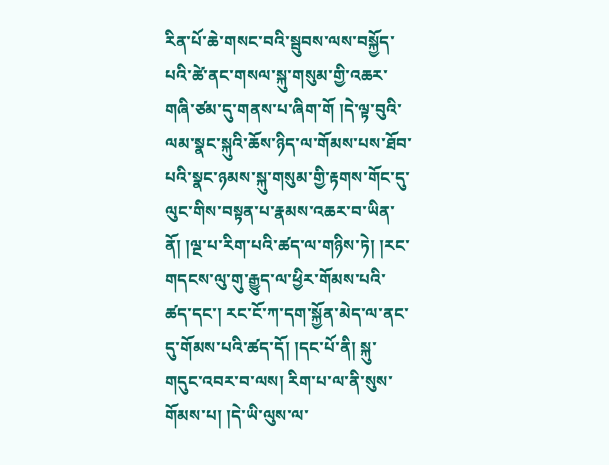རིན་པོ་ཆེ་གསང་བའི་སྦུབས་ལས་བསྐྱོད་པའི་ཚེ་ནང་གསལ་སྐུ་གསུམ་གྱི་འཆར་གཞི་ཙམ་དུ་གནས་པ་ཞིག་གོ །དེ་ལྟ་བུའི་ལམ་སྣང་སྐུའི་ཆོས་ཉིད་ལ་གོམས་པས་ཐོབ་པའི་སྣང་ཉམས་སྐུ་གསུམ་གྱི་རྟགས་གོང་དུ་ལུང་གིས་བསྟན་པ་རྣམས་འཆར་བ་ཡིན་ནོ། །ལྔ་པ་རིག་པའི་ཚད་ལ་གཉིས་ཏེ། །རང་གདངས་ལུ་གུ་རྒྱུད་ལ་ཕྱིར་གོམས་པའི་ཚད་དང་། རང་ངོ་ཀ་དག་སྐྱོན་མེད་ལ་ནང་དུ་གོམས་པའི་ཚད་དོ། །དང་པོ་ནི། སྐུ་གདུང་འབར་བ་ལས། རིག་པ་ལ་ནི་སུས་གོམས་པ། །དེ་ཡི་ལུས་ལ་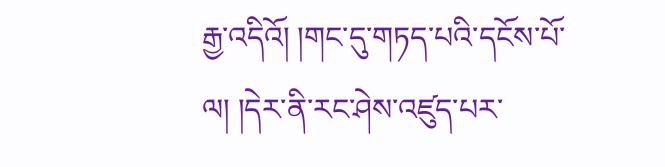རྒྱ་འདིའོ། །གང་དུ་གཏད་པའི་དངོས་པོ་ལ། །དེར་ནི་རང་ཤེས་འཛུད་པར་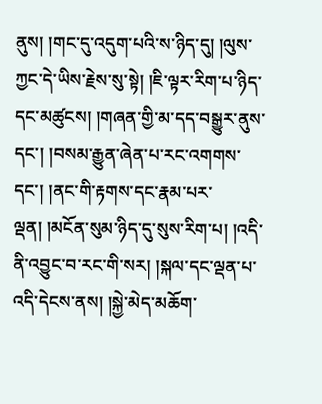ནུས། །གང་དུ་འདུག་པའི་ས་ཉིད་དུ། །ལུས་ཀྱང་དེ་ཡིས་རྗེས་སུ་སྟེ། །ཇི་ལྟར་རིག་པ་ཉིད་དང་མཚུངས། །གཞན་གྱི་མ་དད་བསྒྱུར་ནུས་དང་། །བསམ་རྒྱུན་ཞེན་པ་རང་འགགས་དང་། །ནང་གི་རྟགས་དང་རྣམ་པར་ལྡན། །མངོན་སུམ་ཉིད་དུ་སུས་རིག་པ། །འདི་ནི་འབྱུང་བ་རང་གི་སར། །སྐལ་དང་ལྡན་པ་འདི་དེངས་ནས། །སྐྱེ་མེད་མཆོག་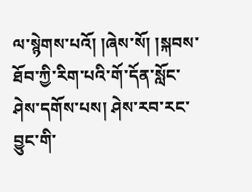ལ་སྙེགས་པའོ། །ཞེས་སོ། །སྐབས་ཐོབ་ཀྱི་རིག་པའི་གོ་དོན་སློང་ཤེས་དགོས་པས། ཤེས་རབ་རང་བྱུང་གི་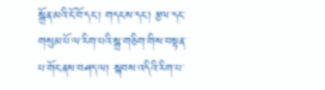སྒྲོན་མའི་ངོ་བོ་དང་། གདངས་དང་། རྩལ་དང་གསུམ་པོ་ལ་རིག་པའི་སྒྲ་གཅིག་གིས་བསྟན་པ་གོང་ནས་བཤད་ལ། སྐབས་འདིའི་རིག་པ་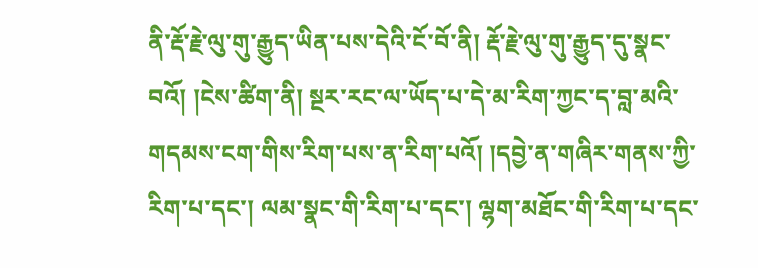ནི་རྡོ་རྗེ་ལུ་གུ་རྒྱུད་ཡིན་པས་དེའི་ངོ་བོ་ནི། རྡོ་རྗེ་ལུ་གུ་རྒྱུད་དུ་སྣང་བའོ། །ངེས་ཚིག་ནི། སྔར་རང་ལ་ཡོད་པ་དེ་མ་རིག་ཀྱང་ད་བླ་མའི་གདམས་ངག་གིས་རིག་པས་ན་རིག་པའོ། །དབྱེ་ན་གཞིར་གནས་ཀྱི་རིག་པ་དང་། ལམ་སྣང་གི་རིག་པ་དང་། ལྷག་མཐོང་གི་རིག་པ་དང་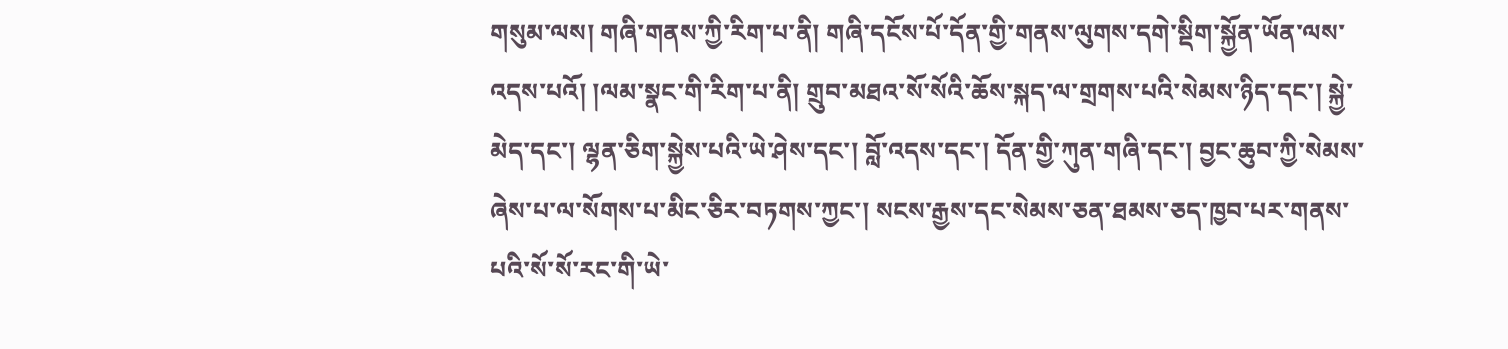གསུམ་ལས། གཞི་གནས་ཀྱི་རིག་པ་ནི། གཞི་དངོས་པོ་དོན་གྱི་གནས་ལུགས་དགེ་སྡིག་སྐྱོན་ཡོན་ལས་འདས་པའོ། །ལམ་སྣང་གི་རིག་པ་ནི། གྲུབ་མཐའ་སོ་སོའི་ཆོས་སྐད་ལ་གྲགས་པའི་སེམས་ཉིད་དང་། སྐྱེ་མེད་དང་། ལྷན་ཅིག་སྐྱེས་པའི་ཡེ་ཤེས་དང་། བློ་འདས་དང་། དོན་གྱི་ཀུན་གཞི་དང་། བྱང་ཆུབ་ཀྱི་སེམས་ཞེས་པ་ལ་སོགས་པ་མིང་ཅིར་བཏགས་ཀྱང་། སངས་རྒྱས་དང་སེམས་ཅན་ཐམས་ཅད་ཁྱབ་པར་གནས་པའི་སོ་སོ་རང་གི་ཡེ་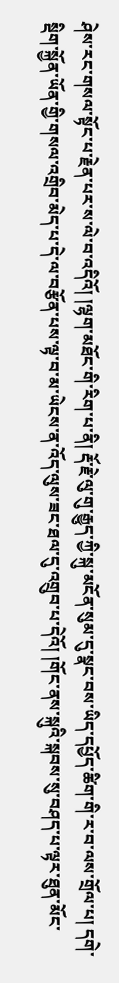ཤེས་རང་གསལ་སྟོང་པ་རྗེན་པར་ས་ལེ་བ་འདིའོ། །ལྷག་མཐོང་གི་རིག་པ་ནི། རྡོ་རྗེ་ལུ་གུ་རྒྱུད་ཀྱི་སྐུ་མངོན་སུམ་དུ་སྣང་བས་ཡིད་དཔྱོད་ཚིག་གི་ར་བ་ལས་གྲོལ་པ། དགེ་སྡིག་སྐྱོན་ཡོན་གྱི་གསལ་འགྲིབ་མེད་པ་དེ་ལ་བརྩོན་པས་ལྟ་བ་མ་ཡེངས་ན་འོད་ལུས་ཟང་ཐལ་དུ་འགྲུབ་པ་དེའོ། །གོང་ནས་སྐུའི་སྐབས་སུ་བཤད་པ་ལྟར་ཐུན་མོང་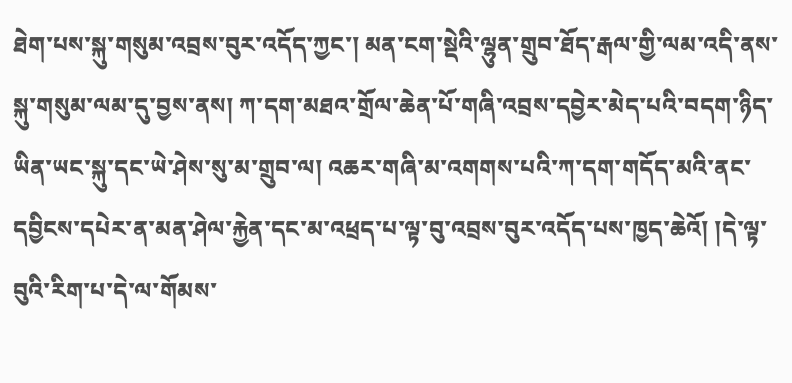ཐེག་པས་སྐུ་གསུམ་འབྲས་བུར་འདོད་ཀྱང་། མན་ངག་སྡེའི་ལྷུན་གྲུབ་ཐོད་རྒལ་གྱི་ལམ་འདི་ནས་སྐུ་གསུམ་ལམ་དུ་བྱས་ནས། ཀ་དག་མཐའ་གྲོལ་ཆེན་པོ་གཞི་འབྲས་དབྱེར་མེད་པའི་བདག་ཉིད་ཡིན་ཡང་སྐུ་དང་ཡེ་ཤེས་སུ་མ་གྲུབ་ལ། འཆར་གཞི་མ་འགགས་པའི་ཀ་དག་གདོད་མའི་ནང་དབྱིངས་དཔེར་ན་མན་ཤེལ་རྐྱེན་དང་མ་འཕྲད་པ་ལྟ་བུ་འབྲས་བུར་འདོད་པས་ཁྱད་ཆེའོ། །དེ་ལྟ་བུའི་རིག་པ་དེ་ལ་གོམས་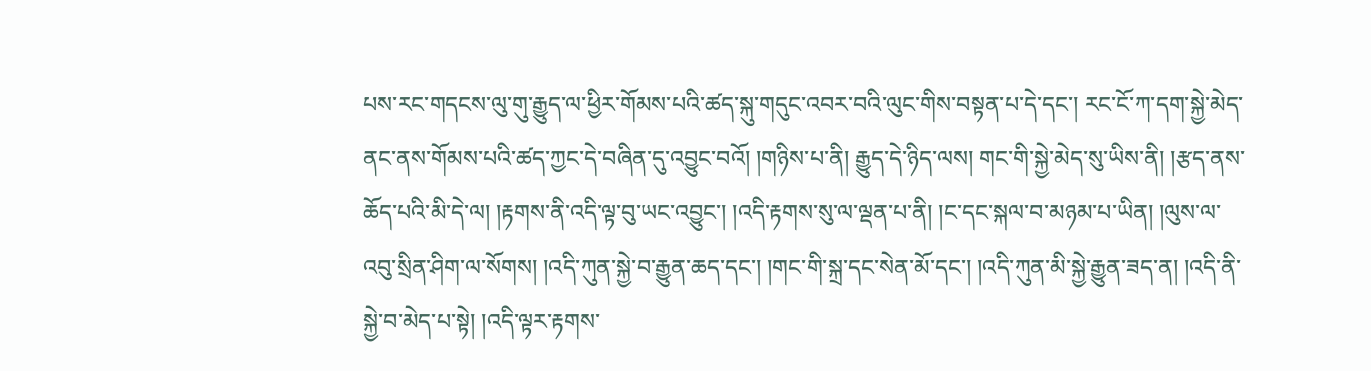པས་རང་གདངས་ལུ་གུ་རྒྱུད་ལ་ཕྱིར་གོམས་པའི་ཚད་སྐུ་གདུང་འབར་བའི་ལུང་གིས་བསྟན་པ་དེ་དང་། རང་ངོ་ཀ་དག་སྐྱེ་མེད་ནང་ནས་གོམས་པའི་ཚད་ཀྱང་དེ་བཞིན་དུ་འབྱུང་བའོ། །གཉིས་པ་ནི། རྒྱུད་དེ་ཉིད་ལས། གང་གི་སྐྱེ་མེད་སུ་ཡིས་ནི། །རྩད་ནས་ཆོད་པའི་མི་དེ་ལ། །རྟགས་ནི་འདི་ལྟ་བུ་ཡང་འབྱུང་། །འདི་རྟགས་སུ་ལ་ལྡན་པ་ནི། །ང་དང་སྐལ་བ་མཉམ་པ་ཡིན། །ལུས་ལ་འབུ་སྲིན་ཤིག་ལ་སོགས། །འདི་ཀུན་སྐྱེ་བ་རྒྱུན་ཆད་དང་། །གང་གི་སྐྲ་དང་སེན་མོ་དང་། །འདི་ཀུན་མི་སྐྱེ་རྒྱུན་ཟད་ན། །འདི་ནི་སྐྱེ་བ་མེད་པ་སྟེ། །འདི་ལྟར་རྟགས་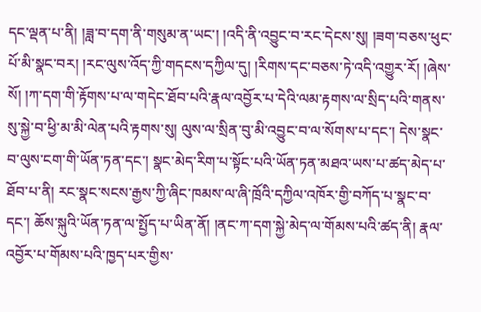དང་ལྡན་པ་ནི། །ཟླ་བ་དག་ནི་གསུམ་ན་ཡང་། །འདི་ནི་འབྱུང་བ་རང་དེངས་སུ། །ཟག་བཅས་ཕུང་པོ་མི་སྣང་བར། །རང་ལུས་འོད་ཀྱི་གདངས་དཀྱིལ་དུ། །རིགས་དང་བཅས་ཏེ་འདི་འགྱུར་རོ། །ཞེས་སོ། །ཀ་དག་གི་རྟོགས་པ་ལ་གདེང་ཐོབ་པའི་རྣལ་འབྱོར་པ་དེའི་ལམ་རྟགས་ལ་སྲིད་པའི་གནས་སུ་སྐྱེ་བ་ཕྱི་མ་མི་ལེན་པའི་རྟགས་སུ། ལུས་ལ་སྲིན་བུ་མི་འབྱུང་བ་ལ་སོགས་པ་དང་། དེས་སྣང་བ་ལུས་ངག་གི་ཡོན་ཏན་དང་། སྣང་མེད་རིག་པ་སྟོང་པའི་ཡོན་ཏན་མཐའ་ཡས་པ་ཚད་མེད་པ་ཐོབ་པ་ནི། རང་སྣང་སངས་རྒྱས་ཀྱི་ཞིང་ཁམས་ལ་ཞི་ཁྲོའི་དཀྱིལ་འཁོར་གྱི་བཀོད་པ་སྣང་བ་དང་། ཆོས་སྐུའི་ཡོན་ཏན་ལ་སྤྱོད་པ་ཡིན་ནོ། །ནང་ཀ་དག་སྐྱེ་མེད་ལ་གོམས་པའི་ཚད་ནི། རྣལ་འབྱོར་པ་གོམས་པའི་ཁྱད་པར་གྱིས་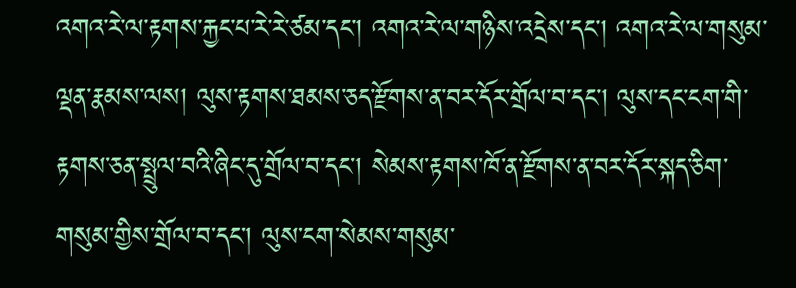འགའ་རེ་ལ་རྟགས་རྐྱང་པ་རེ་རེ་ཙམ་དང་། འགའ་རེ་ལ་གཉིས་འདྲེས་དང་། འགའ་རེ་ལ་གསུམ་ལྡན་རྣམས་ལས། ལུས་རྟགས་ཐམས་ཅད་རྫོགས་ན་བར་དོར་གྲོལ་བ་དང་། ལུས་དང་ངག་གི་རྟགས་ཅན་སྤྲུལ་བའི་ཞིང་དུ་གྲོལ་བ་དང་། སེམས་རྟགས་ཁོ་ན་རྫོགས་ན་བར་དོར་སྐད་ཅིག་གསུམ་གྱིས་གྲོལ་བ་དང་། ལུས་ངག་སེམས་གསུམ་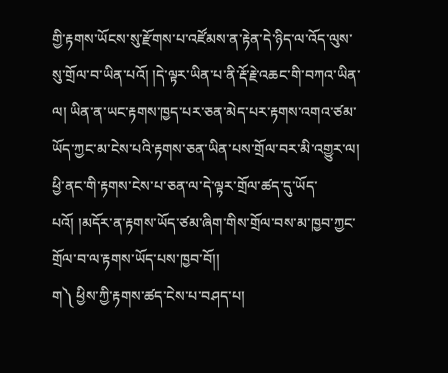གྱི་རྟགས་ཡོངས་སུ་རྫོགས་པ་འཛོམས་ན་རྟེན་དེ་ཉིད་ལ་འོད་ལུས་སུ་གྲོལ་བ་ཡིན་པའོ། །དེ་ལྟར་ཡིན་པ་ནི་རྡོ་རྗེ་འཆང་གི་བཀའ་ཡིན་ལ། ཡིན་ན་ཡང་རྟགས་ཁྱད་པར་ཅན་མེད་པར་རྟགས་འགའ་ཙམ་ཡོད་ཀྱང་མ་ངེས་པའི་རྟགས་ཅན་ཡིན་པས་གྲོལ་བར་མི་འགྱུར་ལ། ཕྱི་ནང་གི་རྟགས་ངེས་པ་ཅན་ལ་དེ་ལྟར་གྲོལ་ཚད་དུ་ཡོད་པའོ། །མདོར་ན་རྟགས་ཡོད་ཙམ་ཞིག་གིས་གྲོལ་བས་མ་ཁྱབ་ཀྱང་གྲོལ་བ་ལ་རྟགས་ཡོད་པས་ཁྱབ་བོ།།
ག༽ ཕྱིས་ཀྱི་རྟགས་ཚད་ངེས་པ་བཤད་པ།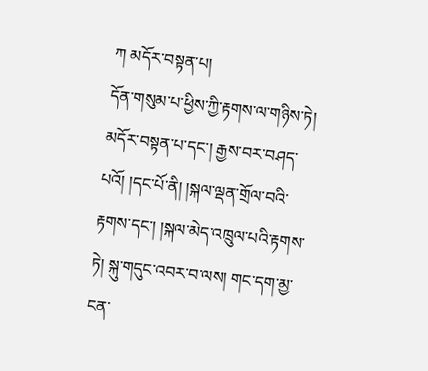ཀ མདོར་བསྟན་པ།
དོན་གསུམ་པ་ཕྱིས་ཀྱི་རྟགས་ལ་གཉིས་ཏེ། མདོར་བསྟན་པ་དང་། རྒྱས་བར་བཤད་པའོ། །དང་པོ་ནི། །སྐལ་ལྡན་གྲོལ་བའི་རྟགས་དང་། །སྐལ་མེད་འཁྲུལ་པའི་རྟགས་ཏེ། སྐུ་གདུང་འབར་བ་ལས། གང་དག་མྱ་ངན་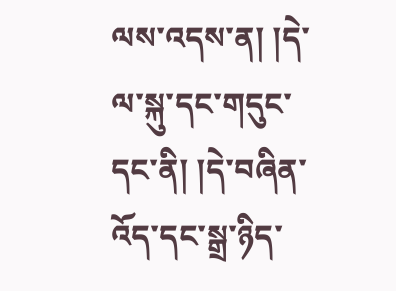ལས་འདས་ན། །དེ་ལ་སྐུ་དང་གདུང་དང་ནི། །དེ་བཞིན་འོད་དང་སྒྲ་ཉིད་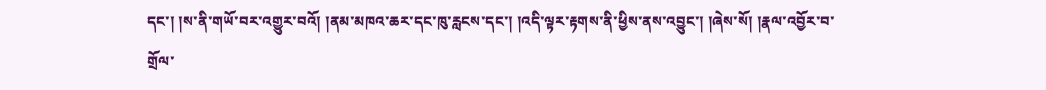དང་། །ས་ནི་གཡོ་བར་འགྱུར་བའོ། །ནམ་མཁའ་ཆར་དང་ཁུ་རླངས་དང་། །འདི་ལྟར་རྟགས་ནི་ཕྱིས་ནས་འབྱུང་། །ཞེས་སོ། །རྣལ་འབྱོར་བ་གྲོལ་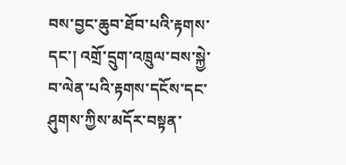བས་བྱང་ཆུབ་ཐོབ་པའི་རྟགས་དང་། འགྲོ་དྲུག་འཁྲུལ་བས་སྐྱེ་བ་ལེན་པའི་རྟགས་དངོས་དང་ཤུགས་ཀྱིས་མདོར་བསྟན་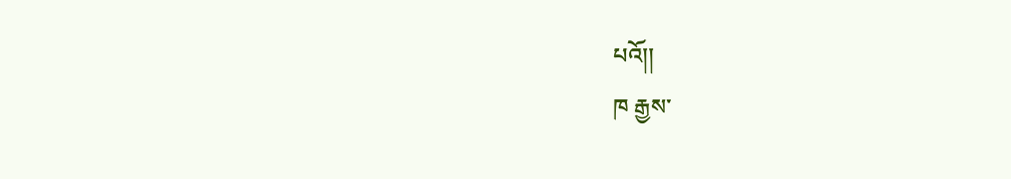པའོ།།
ཁ རྒྱས་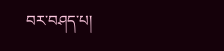བར་བཤད་པ།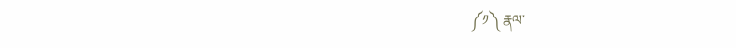༼༡༽ རྣལ་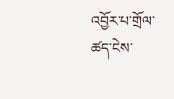འབྱོར་པ་གྲོལ་ཚད་ངེས་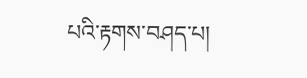པའི་རྟགས་བཤད་པ།